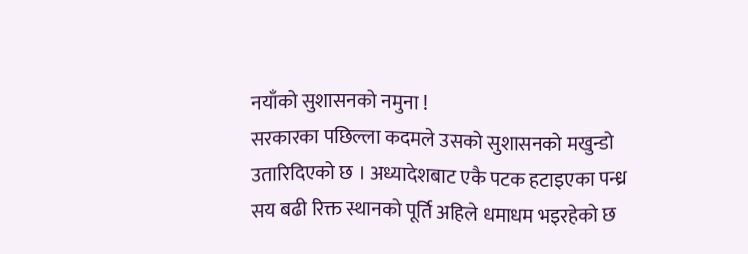नयाँको सुशासनको नमुना !
सरकारका पछिल्ला कदमले उसको सुशासनको मखुन्डो उतारिदिएको छ । अध्यादेशबाट एकै पटक हटाइएका पन्ध्र सय बढी रिक्त स्थानको पूर्ति अहिले धमाधम भइरहेको छ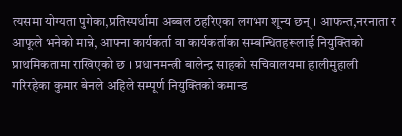त्यसमा योग्यता पुगेका,प्रतिस्पर्धामा अब्बल ठहरिएका लगभग शून्य छन् । आफन्त,नरनाता र आफूले भनेको मान्ने, आफ्ना कार्यकर्ता वा कार्यकर्ताका सम्बन्धितहरूलाई नियुक्तिको प्राथमिकतामा राखिएको छ । प्रधानमन्त्री बालेन्द्र साहको सचिवालयमा हालीमुहाली गरिरहेका कुमार बेनले अहिले सम्पूर्ण नियुक्तिको कमान्ड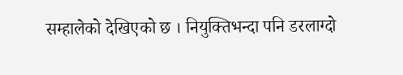सम्हालेको देखिएको छ । नियुक्तिभन्दा पनि डरलाग्दो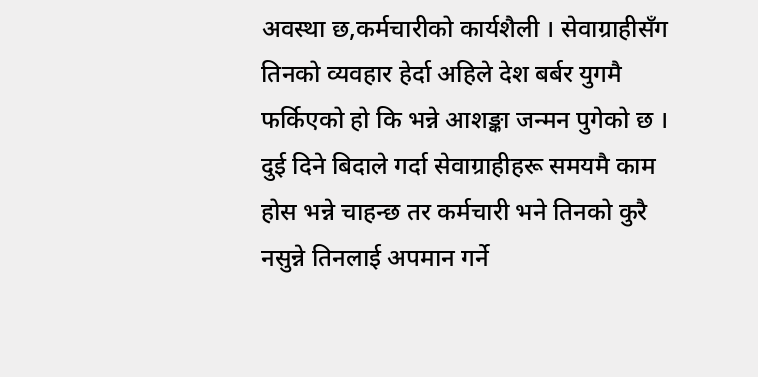अवस्था छ,कर्मचारीको कार्यशैली । सेवाग्राहीसँग तिनको व्यवहार हेर्दा अहिले देश बर्बर युगमै फर्किएको हो कि भन्ने आशङ्का जन्मन पुगेको छ । दुई दिने बिदाले गर्दा सेवाग्राहीहरू समयमै काम होस भन्ने चाहन्छ तर कर्मचारी भने तिनको कुरै नसुन्ने तिनलाई अपमान गर्ने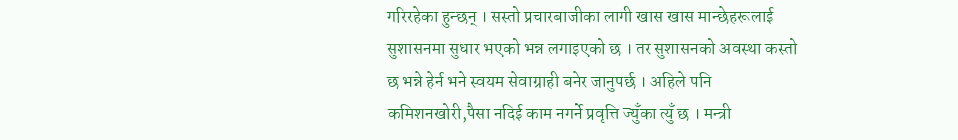गरिरहेका हुन्छन् । सस्तो प्रचारबाजीका लागी खास खास मान्छेहरूलाई सुशासनमा सुधार भएको भन्न लगाइएको छ । तर सुशासनको अवस्था कस्तो छ भन्ने हेर्न भने स्वयम सेवाग्राही बनेर जानुपर्छ । अहिले पनि कमिशनखोरी,पैसा नदिई काम नगर्ने प्रवृत्ति ज्युँका त्युँ छ । मन्त्री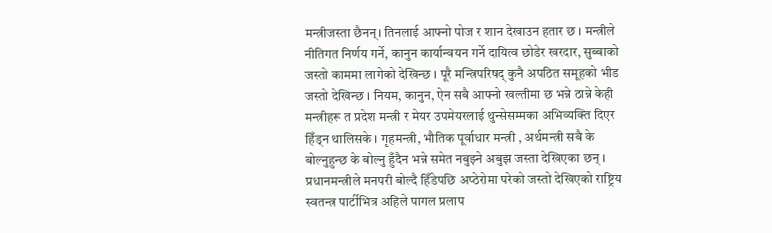मन्त्रीजस्ता छैनन्। तिनलाई आफ्नो पोज र शान देखाउन हतार छ । मन्त्रीले नीतिगत निर्णय गर्ने, कानुन कार्यान्वयन गर्ने दायित्व छोडेर खरदार, सुब्बाको जस्तो काममा लागेको देखिन्छ । पूरै मन्त्रिपरिषद् कुनै अपठित समूहको भीड जस्तो देखिन्छ । नियम, कानुन, ऐन सबै आफ्नो खल्तीमा छ भन्ने ठान्ने केही मन्त्रीहरू त प्रदेश मन्त्री र मेयर उपमेयरलाई थुन्सेसम्मका अभिव्यक्ति दिएर हिँड्न थालिसके । गृहमन्त्री, भौतिक पूर्वाधार मन्त्री , अर्थमन्त्री सबै के बोल्नुहुन्छ के बोल्नु हुँदैन भन्ने समेत नबुझ्ने अबुझ जस्ता देखिएका छन् । प्रधानमन्त्रीले मनपरी बोल्दै हिँडेपछि अप्ठेरोमा परेको जस्तो देखिएको राष्ट्रिय स्वतन्त्र पार्टीभित्र अहिले पागल प्रलाप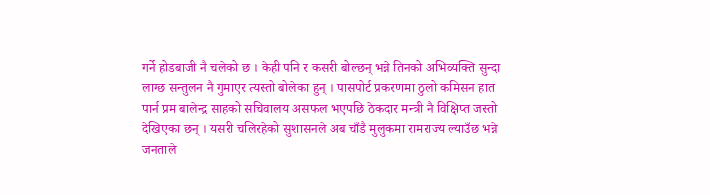गर्ने होडबाजी नै चलेको छ । केही पनि र कसरी बोल्छन् भन्ने तिनको अभिव्यक्ति सुन्दा लाग्छ सन्तुलन नै गुमाएर त्यस्तो बोलेका हुन् । पासपोर्ट प्रकरणमा ठुलो कमिसन हात पार्न प्रम बालेन्द्र साहको सचिवालय असफल भएपछि ठेकदार मन्त्री नै विक्षिप्त जस्तो देखिएका छन् । यसरी चलिरहेको सुशासनले अब चाँडै मुलुकमा रामराज्य ल्याउँछ भन्ने जनताले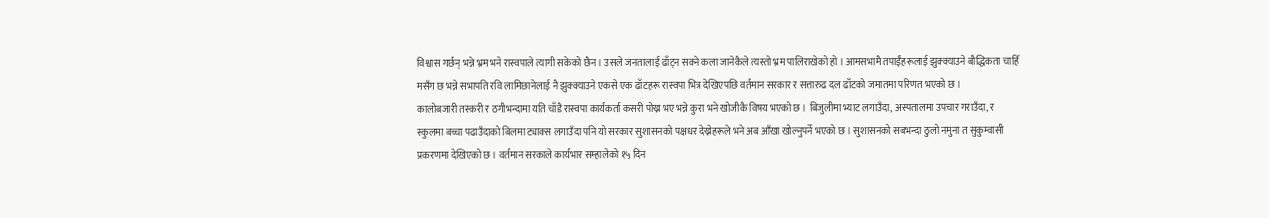विश्वास गर्छन् भन्ने भ्रम भने रास्वपाले त्यागी सकेको छैन । उसले जनतालाई ढाँट्न सक्ने कला जानेकैले त्यस्तो भ्रम पालिराखेको हो । आमसभामै तपाईँहरूलाई झुक्क्याउने बौद्धिकता चाहिँ मसँग छ भन्ने सभापति रवि लामिछानेलाई नै झुक्क्याउने एकसे एक ढाँटहरू रास्वपा भित्र देखिएपछि वर्तमान सरकार र सत्तारुढ दल ढाँटको जमातमा परिणत भएको छ ।
कालोबजारी तस्करी र ठगीभन्दामा यति चाँडै रास्वपा कार्यकर्ता कसरी पोख्न भए भन्ने कुरा भने खोजीकै विषय भएको छ । बिजुलीमा भ्याट लगाउँदा, अस्पतालमा उपचार गराउँदा, र स्कुलमा बच्चा पढाउँदाको बिलमा ट्याक्स लगाउँदा पनि यो सरकार सुशासनको पक्षधर देख्नेहरूले भने अब आँखा खोल्नुपर्ने भएको छ । सुशासनको सबभन्दा ठुलो नमुना त सुकुम्वासी प्रकरणमा देखिएको छ । वर्तमान सरकाले कार्यभार सम्हालेको १५ दिन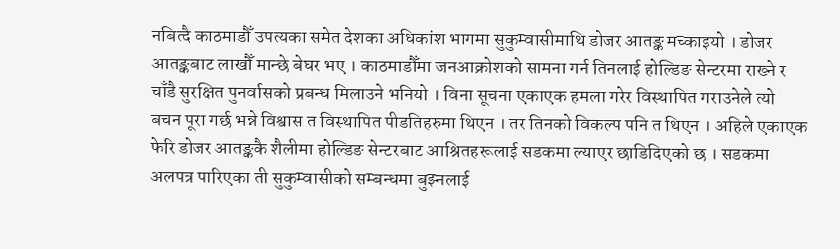नबित्दै काठमाडौँ उपत्यका समेत देशका अधिकांश भागमा सुकुम्वासीमाथि डोजर आतङ्क मच्काइयो । डोजर आतङ्कबाट लाखौँ मान्छे बेघर भए । काठमाडौँमा जनआक्रोशको सामना गर्न तिनलाई होल्डिङ सेन्टरमा राख्ने र चाँडै सुरक्षित पुनर्वासको प्रबन्ध मिलाउने भनियो । विना सूचना एकाएक हमला गरेर विस्थापित गराउनेले त्यो बचन पूरा गर्छ भन्ने विश्वास त विस्थापित पीडतिहरुमा थिएन । तर तिनको विकल्प पनि त थिएन । अहिले एकाएक फेरि डोजर आतङ्ककै शैलीमा होल्डिङ सेन्टरबाट आश्रितहरूलाई सडकमा ल्याएर छाडिदिएको छ । सडकमा अलपत्र पारिएका ती सुकुम्वासीको सम्बन्धमा बुझ्नलाई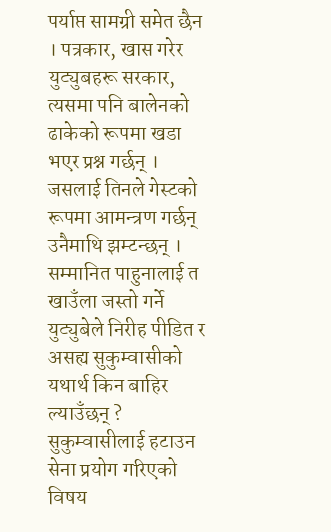पर्याप्त सामग्री समेत छैन । पत्रकार, खास गरेर युट्युबहरू सरकार, त्यसमा पनि बालेनको ढाकेको रूपमा खडा भएर प्रश्न गर्छन् । जसलाई तिनले गेस्टको रूपमा आमन्त्रण गर्छन् उनैमाथि झम्टन्छन् । सम्मानित पाहुनालाई त खाउँला जस्तो गर्ने युट्युबेले निरीह पीडित र असह्य सुकुम्वासीको यथार्थ किन बाहिर ल्याउँछन् ? सुकुम्वासीलाई हटाउन सेना प्रयोग गरिएको विषय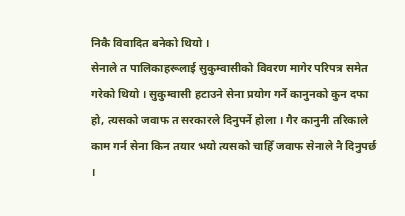निकै विवादित बनेको थियो ।
सेनाले त पालिकाहरूलाई सुकुम्वासीको विवरण मागेर परिपत्र समेत गरेको थियो । सुकुम्वासी हटाउने सेना प्रयोग गर्ने कानुनको कुन दफा हो, त्यसको जवाफ त सरकारले दिनुपर्ने होला । गैर कानुनी तरिकाले काम गर्न सेना किन तयार भयो त्यसको चाहिँ जवाफ सेनाले नै दिनुपर्छ ।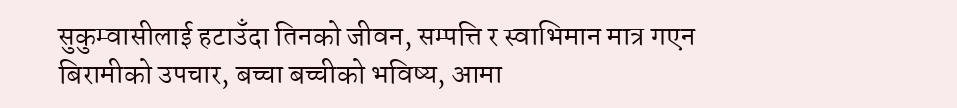सुकुम्वासीलाई हटाउँदा तिनको जीवन, सम्पत्ति र स्वाभिमान मात्र गएन बिरामीको उपचार, बच्चा बच्चीको भविष्य, आमा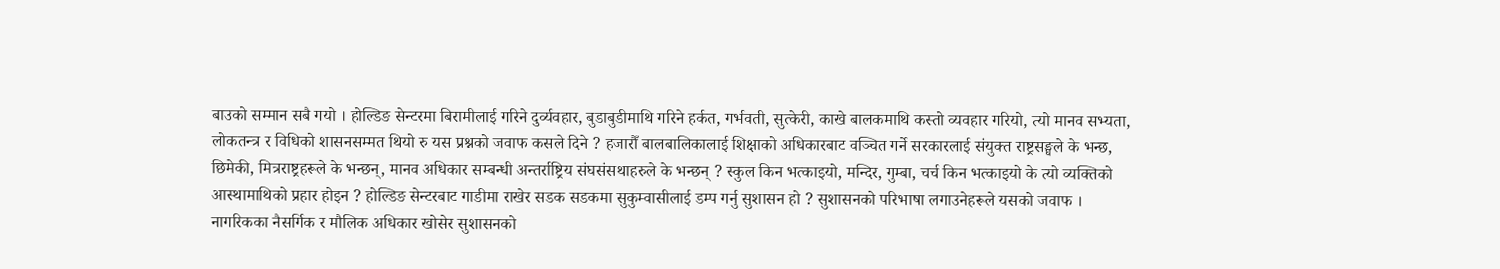बाउको सम्मान सबै गयो । होल्डिङ सेन्टरमा बिरामीलाई गरिने दुर्व्यवहार, बुडाबुडीमाथि गरिने हर्कत, गर्भवती, सुत्केरी, काखे बालकमाथि कस्तो व्यवहार गरियो, त्यो मानव सभ्यता, लोकतन्त्र र विधिको शासनसम्मत थियो रु यस प्रश्नको जवाफ कसले दिने ? हजारौँ बालबालिकालाई शिक्षाको अधिकारबाट वञ्चित गर्ने सरकारलाई संयुक्त राष्ट्रसङ्घले के भन्छ, छिमेकी, मित्रराष्ट्रहरूले के भन्छन्, मानव अधिकार सम्बन्धी अन्तर्राष्ट्रिय संघसंसथाहरुले के भन्छन् ? स्कुल किन भत्काइयो, मन्दिर, गुम्बा, चर्च किन भत्काइयो के त्यो व्यक्तिको आस्थामाथिको प्रहार होइन ? होल्डिङ सेन्टरबाट गाडीमा राखेर सडक सडकमा सुकुम्वासीलाई डम्प गर्नु सुशासन हो ? सुशासनको परिभाषा लगाउनेहरूले यसको जवाफ ।
नागरिकका नैसर्गिक र मौलिक अधिकार खोसेर सुशासनको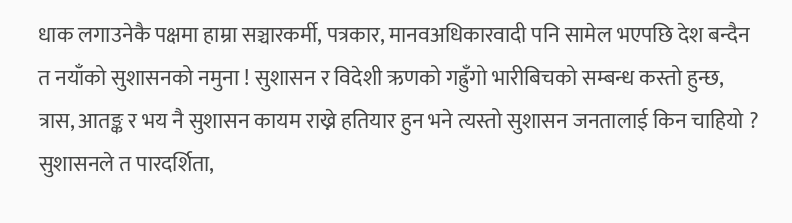धाक लगाउनेकै पक्षमा हाम्रा सञ्चारकर्मी, पत्रकार, मानवअधिकारवादी पनि सामेल भएपछि देश बन्दैन त नयाँको सुशासनको नमुना ! सुशासन र विदेशी ऋणको गह्रुँगो भारीबिचको सम्बन्ध कस्तो हुन्छ, त्रास, आतङ्क र भय नै सुशासन कायम राख्ने हतियार हुन भने त्यस्तो सुशासन जनतालाई किन चाहियो ? सुशासनले त पारदर्शिता,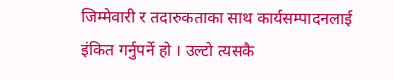जिम्मेवारी र तदारुकताका साथ कार्यसम्पादनलाई इंकित गर्नुपर्ने हो । उल्टो त्यसकै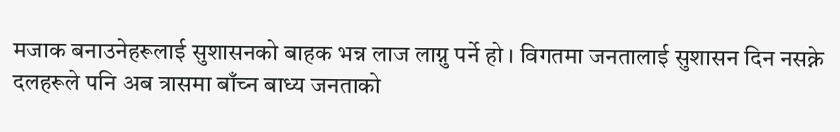मजाक बनाउनेहरूलाई सुशासनको बाहक भन्न लाज लाग्नु पर्ने हो । विगतमा जनतालाई सुशासन दिन नसक्ने दलहरूले पनि अब त्रासमा बाँच्न बाध्य जनताको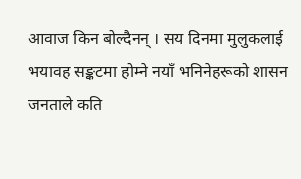आवाज किन बोल्दैनन् । सय दिनमा मुलुकलाई भयावह सङ्कटमा होम्ने नयाँ भनिनेहरूको शासन जनताले कति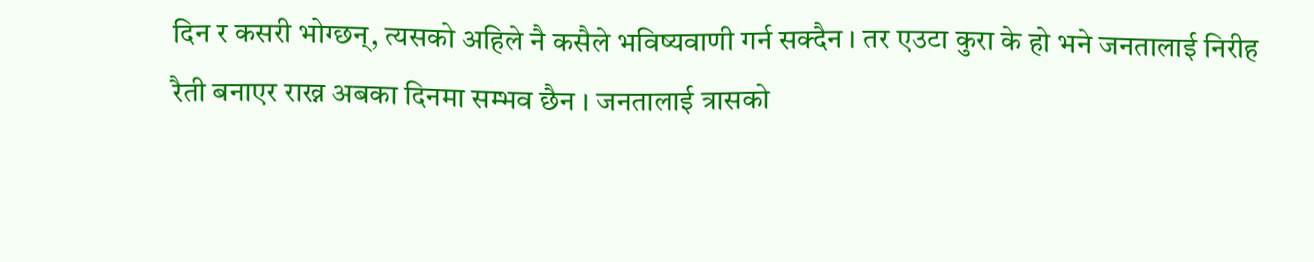दिन र कसरी भोग्छन्, त्यसको अहिले नै कसैले भविष्यवाणी गर्न सक्दैन । तर एउटा कुरा के हो भने जनतालाई निरीह रैती बनाएर राख्न अबका दिनमा सम्भव छैन । जनतालाई त्रासको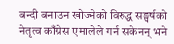बन्दी बनाउन खोज्नेको विरुद्ध सङ्घर्षको नेतृत्व काँग्रेस एमालेले गर्न सकेनन् भने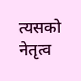त्यसको नेतृत्व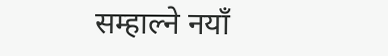सम्हाल्ने नयाँ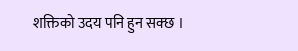शक्तिको उदय पनि हुन सक्छ ।